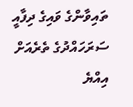ތައިވާންގެ ވައިގެ ދިފާއީ ސަރަހައްދުގެ ތެރެއަށް އިއްޔެ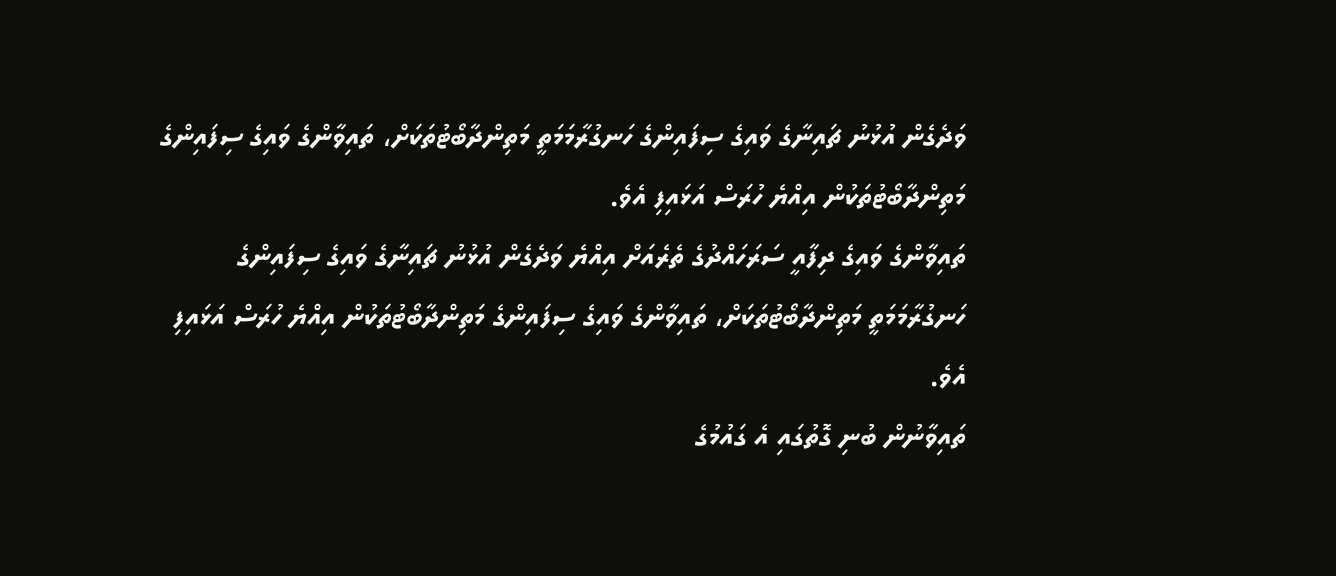ވަދެގެން އުޅުނު ޗައިނާގެ ވައިގެ ސިފައިންގެ ހަނގުރާމަމަތީ މަތިންދާބޯޓުތަކަށް، ތައިވާންގެ ވައިގެ ސިފައިންގެ މަތިންދާބޯޓުތަކުން އިއްޔެ ހުރަސް އަޅައިފި އެވެ.
ތައިވާންގެ ވައިގެ ދިފާއީ ސަރަހައްދުގެ ތެރެއަށް އިއްޔެ ވަދެގެން އުޅުނު ޗައިނާގެ ވައިގެ ސިފައިންގެ ހަނގުރާމަމަތީ މަތިންދާބޯޓުތަކަށް، ތައިވާންގެ ވައިގެ ސިފައިންގެ މަތިންދާބޯޓުތަކުން އިއްޔެ ހުރަސް އަޅައިފި އެވެ.
ތައިވާނުން ބުނި ގޮތުގައި އެ ގައުމުގެ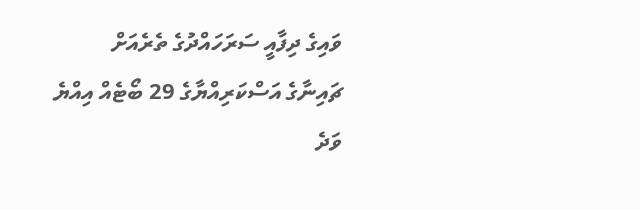ވައިގެ ދިފާއީ ސަރަހައްދުގެ ތެރެއަށް ޗައިނާގެ އަސްކަރިއްޔާގެ 29 ބޯޓެއް އިއްޔެ ވަދެ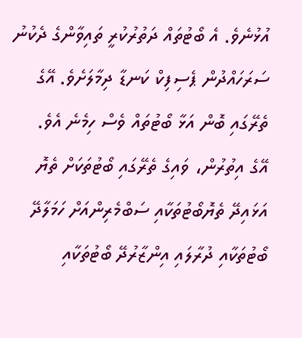އުޅުނެވެ. އެ ބޯޓުތައް ދަތުރުކުރީ ތައިވާންގެ ދެކުނު ސަރަހައްދުން ޕެސިފިކް ކަނޑާ ދިމާލަށެވެ. އޭގެ ތެރޭގައި ބޮން އަޅާ ބޯޓުތައް ވެސް ހިމެނެ އެވެ.
އޭގެ އިތުރުން، ވައިގެ ތެރޭގައި ބޯޓުތަކަށް ތެޔޮ އަޅައިދޭ ތެޔޮބޯޓުތަކާއި ސަބްމެރިންއަށް ހަމަލާދޭ ބޯޓުތަކާއި ދުރާލައި އިންޒާރުދޭ ބޯޓުތަކާއި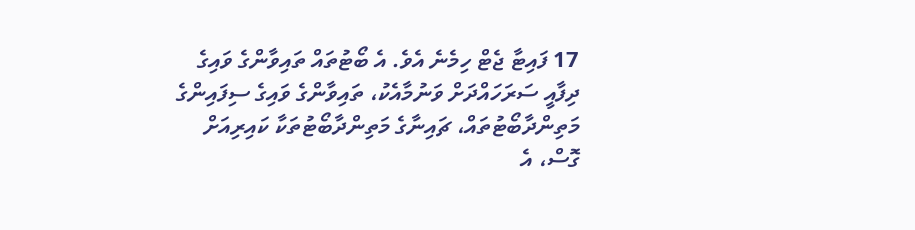17 ފައިޓާ ޖެޓް ހިމެނެ އެވެ. އެ ބޯޓުތައް ތައިވާންގެ ވައިގެ ދިފާއީ ސަރަހައްދަށް ވަނުމާއެކު، ތައިވާންގެ ވައިގެ ސިފައިންގެ މަތިންދާބޯޓުތައް، ޗައިނާގެ މަތިންދާބޯޓުތަކާ ކައިރިއަށް ގޮސް، އެ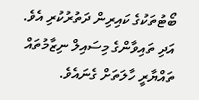ބޯޓުތަކުގެ ކައިރިން ދަތުރުކުރި އެވެ. އަދި ތައިވާންގެ މިސައިލް ނިޒާމުތައް ތައްޔާރީ ހާލަތަށް ގެނައެވެ.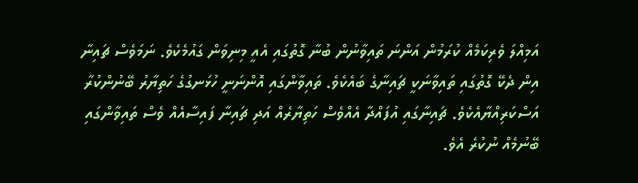އަމިއްލަ ވެރިކަމެއް ކުރަމުން އަންނަ ތައިވާނުން ބުނާ ގޮތުގައި އެއީ މިނިވަން ގައުމެކެވެ. ނަމަވެސް ޗައިނާ އިން ދެކޭ ގޮތުގައި ތައިވާނަކީ ޗައިނާގެ ބައެކެވެ. ތައިވާންގައި އޮންނަނީ ހުޅަނގުގެ ހަތިޔާރު ބޭނުންކުރާ އަސްކަރިއްޔާއެކެވެ. ޗައިނާގައި އުފައްދާ އެއްވެސް ހަތިޔާރެއް އަދި ޗައިނާ ފައިސާއެއް ވެސް ތައިވާންގައި ބޭނުމެއް ނުކުރެ އެވެ.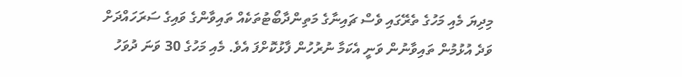މިދިޔަ މެއި މަހުގެ ތެރޭގައި ވެސް ޗައިނާގެ މަތިންދާބޯޓުތަކެއް ތައިވާންގެ ވައިގެ ސަރަހައްދަށް ވަދެ އުޅުމުން ތައިވާނުން ވަނީ އެކަމާ ނުރުހުން ފާޅުކޮށްފަ އެވެ. މެއި މަހުގެ 30 ވަނަ ދުވަހު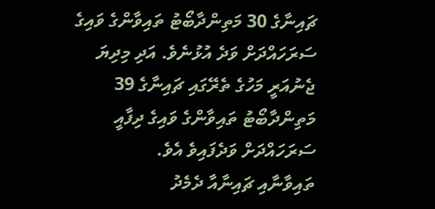ޗައިނާގެ 30 މަތިންދާބޯޓު ތައިވާންގެ ވައިގެ ސަރަހައްދަށް ވަދެ އުޅުނެވެ. އަދި މިދިޔަ ޖެނުއަރީ މަހުގެ ތެރޭގައި ޗައިނާގެ 39 މަތިންދާބޯޓު ތައިވާންގެ ވައިގެ ދިފާއީ ސަރަހައްދަށް ވަދެފައިވެ އެވެ.
ތައިވާނާއި ޗައިނާއާ ދެމެދު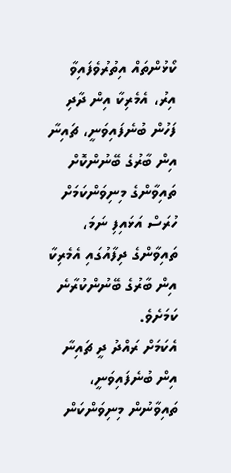ކޯޅުންތައް އިތުރުވެފައިވާ އިރު، އެމެރިކާ އިން ދާދި ފަހުން ބުނެފައިވަނީ، ޗައިނާ އިން ބާރުގެ ބޭނުންކޮށް ތައިވާންގެ މިނިވަންކަމަށް ހުރަސް އަޅައިފި ނަމަ، ތައިވާންގެ ދިފާއުގައި އެމެރިކާ އިން ބާރުގެ ބޭނުންކުރާނެ ކަމަށެވެ.
އެކަމަށް ރައްދު ދީ ޗައިނާ އިން ބުނެފައިވަނީ، ތައިވާނުން މިނިވަންކަން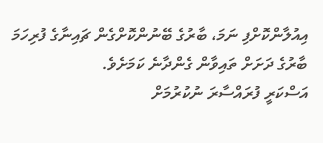އިއުލާންކޮށްފި ނަމަ، ބާރުގެ ބޭނުންކޮށްގެން ޗައިނާގެ ފުރިހަމަ ބާރުގެ ދަށަށް ތައިވާން ގެންދާނެ ކަމަށެވެ.
އަސްކަރީ ފުރައްސާރަ ނުކުރުމަށް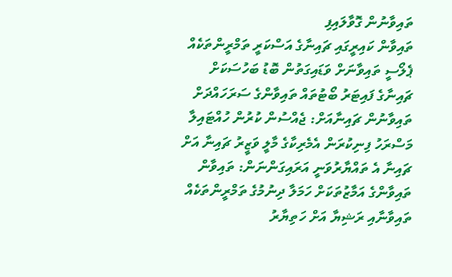ތައިވާނުން ގޮވާލައިފި
ތައިވާން ކައިރީގައި ޗައިނާގެ އަސްކަރީ ތަމްރީންތަކެއް
ޕެލޯސީ ތައިވާނަށް ވަޑައިގަތުން ބޮޑު ބަހުސަކަށް
ޗައިނާގެ ފައިޓަރު ބޯޓުތައް ތައިވާންގެ ސަރަހައްދަށް
ތައިވާނުން ޗައިނާއަށް: ޖެއްސުން ކުރުން ހުއްޓައިލާ
މަސްރަހު ފިނިކުރަން އެމެރިކާގެ މާލީ ވަޒީރު ޗައިނާ އަށް
ޗައިނާ އެ ތައްޔާރުވަނީ އަރައިގަންނަން: ތައިވާން
ތައިވާންގެ އަމާޒުތަކަށް ހަމަލާ ދިނުމުގެ ތަމްރީންތަކެއް
ތައިވާނާއި ރަޝިޔާ އަށް ހަތިޔާރު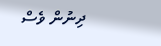ދިނުން ވެސް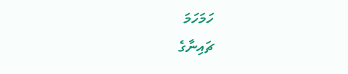ހަމަހަމަ
ޗައިނާގެ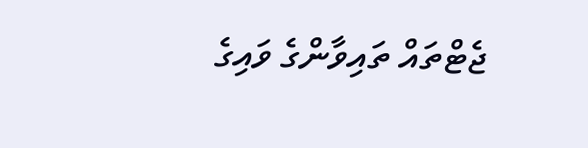ޖެޓްތައް ތައިވާންގެ ވައިގެ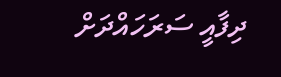ދިފާއީ ސަރަހައްދަށް